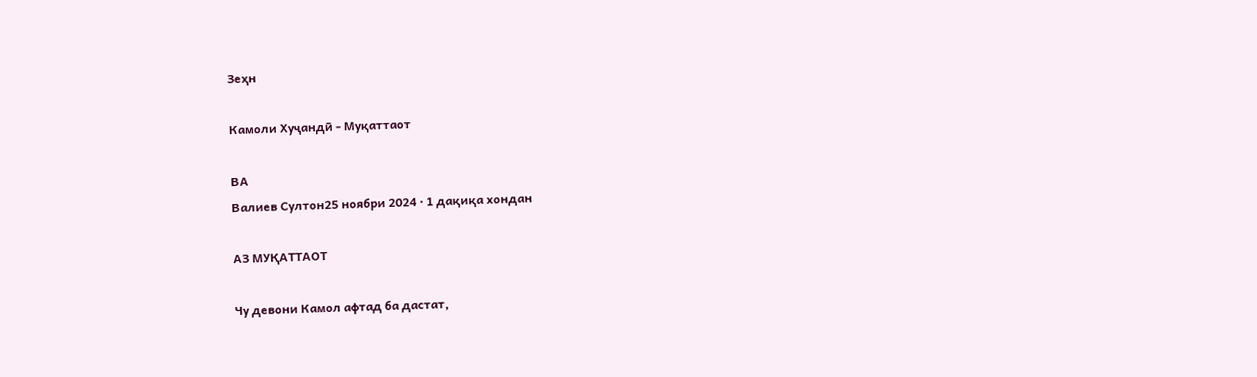Зеҳн

Камоли Хуҷандӣ - Муқаттаот

ВА
Валиев Султон25 ноябри 2024 · 1 дақиқа хондан

АЗ МУҚАТТАОТ

Чу девони Камол афтад ба дастат,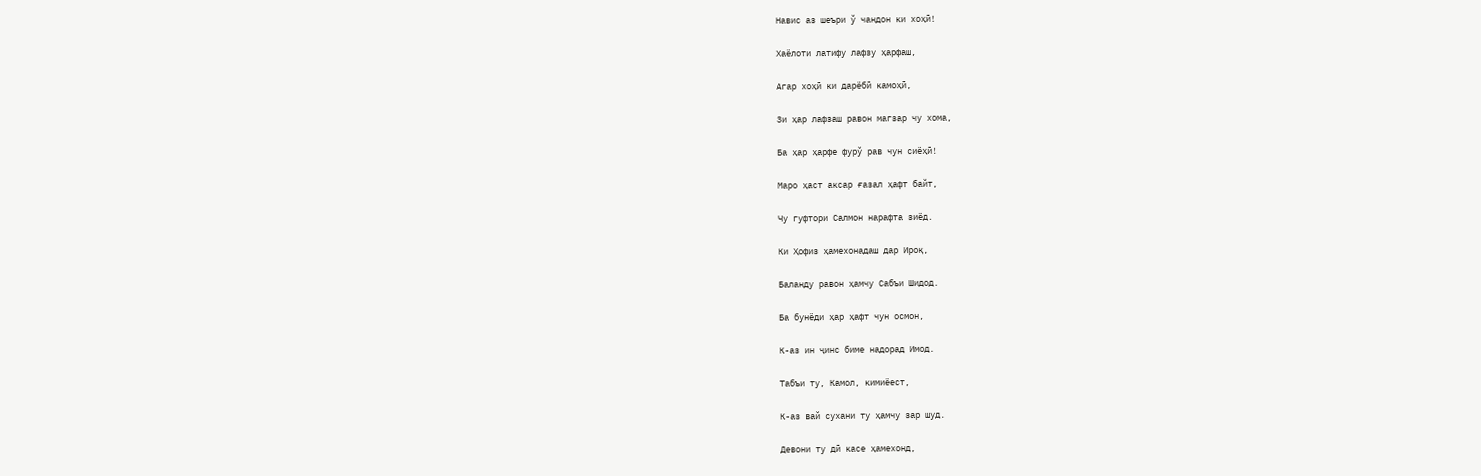Навис аз шеъри ў чандон ки хоҳӣ!

Хаёлоти латифу лафзу ҳарфаш,

Агар хоҳӣ ки дарёбӣ камоҳӣ,

Зи ҳар лафзаш равон магзар чу хома,

Ба ҳар ҳарфе фурў рав чун сиёҳӣ!

Маро ҳаст аксар ғазал ҳафт байт,

Чу гуфтори Салмон нарафта зиёд.

Ки Ҳофиз ҳамехонадаш дар Ироқ,

Баланду равон ҳамчу Сабъи Шидод.

Ба бунёди ҳар ҳафт чун осмон,

К-аз ин ҷинс биме надорад Имод.

Табъи ту, Камол, кимиёест,

К-аз вай сухани ту ҳамчу зар шуд.

Девони ту дӣ касе ҳамехонд,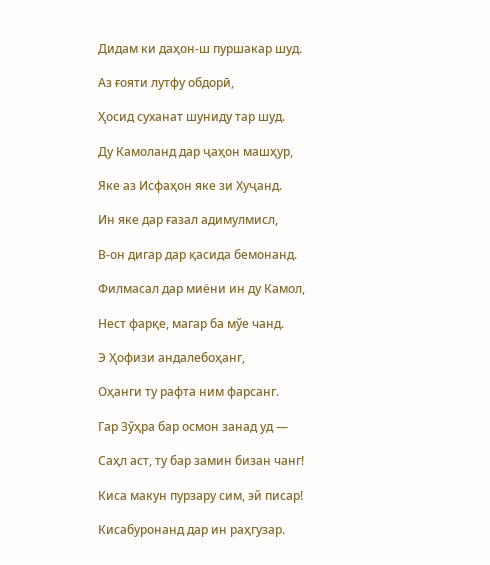Дидам ки даҳон-ш пуршакар шуд.

Аз ғояти лутфу обдорӣ,

Ҳосид суханат шуниду тар шуд.

Ду Камоланд дар ҷаҳон машҳур,

Яке аз Исфаҳон яке зи Хуҷанд.

Ин яке дар ғазал адимулмисл,

В-он дигар дар қасида бемонанд.

Филмасал дар миёни ин ду Камол,

Нест фарқе, магар ба мўе чанд.

Э Ҳофизи андалебоҳанг,

Оҳанги ту рафта ним фарсанг.

Гар Зўҳра бар осмон занад уд —

Саҳл аст, ту бар замин бизан чанг!

Киса макун пурзару сим, эй писар!

Кисабуронанд дар ин раҳгузар.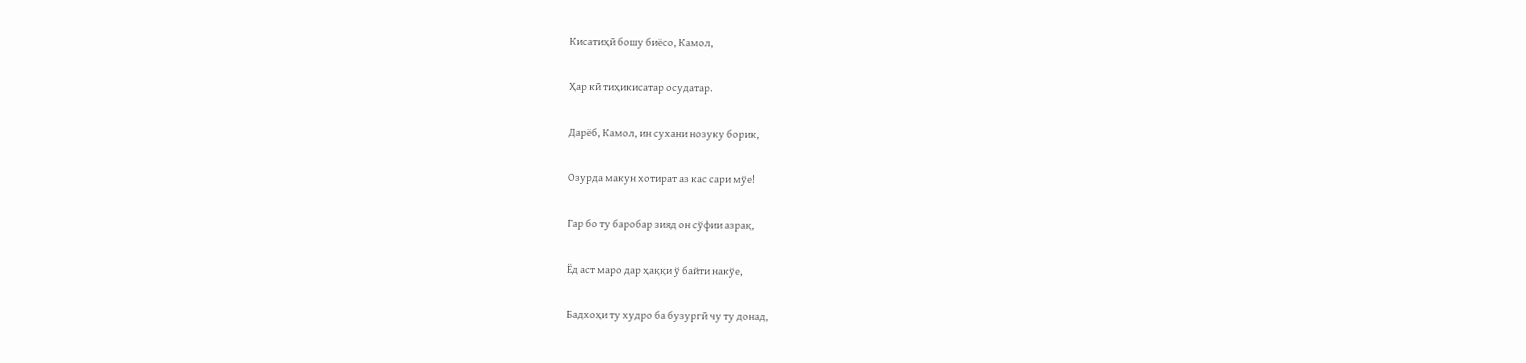Кисатиҳӣ бошу биёсо, Камол,

Ҳар кӣ тиҳикисатар осудатар.

Дарёб, Камол, ин сухани нозуку борик,

Озурда макун хотират аз кас сари мўе!

Гар бо ту баробар зияд он сўфии азрақ,

Ёд аст маро дар ҳаққи ў байти накўе,

Бадхоҳи ту худро ба бузургӣ чу ту донад,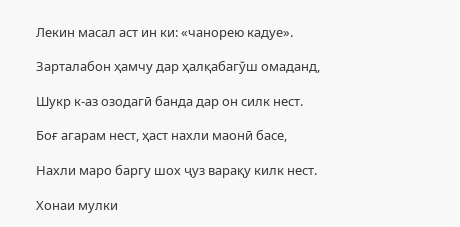Лекин масал аст ин ки: «чанорею кадуе».

Зарталабон ҳамчу дар ҳалқабагўш омаданд,

Шукр к-аз озодагӣ банда дар он силк нест.

Боғ агарам нест, ҳаст нахли маонӣ басе,

Нахли маро баргу шох ҷуз варақу килк нест.

Хонаи мулки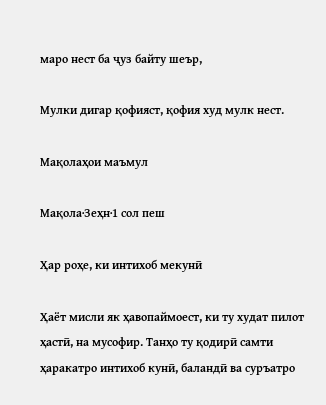маро нест ба ҷуз байту шеър,

Мулки дигар қофияст, қофия худ мулк нест.

Мақолаҳои маъмул

Мақола·Зеҳн·1 сол пеш

Ҳар роҳе, ки интихоб мекунӣ

Ҳаёт мисли як ҳавопаймоест, ки ту худат пилот ҳастӣ, на мусофир. Танҳо ту қодирӣ самти ҳаракатро интихоб кунӣ, баландӣ ва суръатро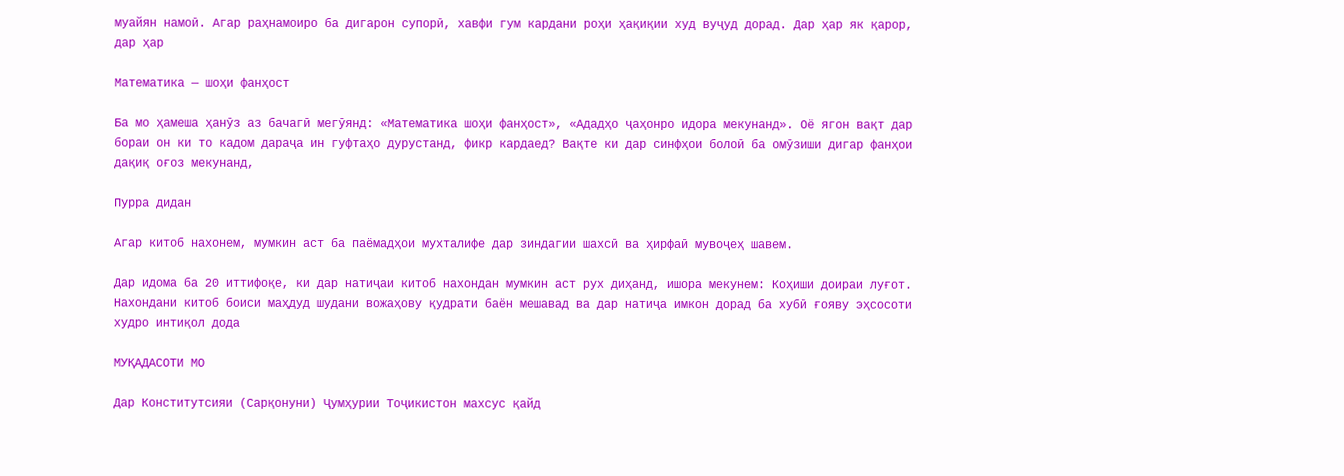муайян намоӣ. Агар раҳнамоиро ба дигарон супорӣ, хавфи гум кардани роҳи ҳақиқии худ вуҷуд дорад. Дар ҳар як қарор, дар ҳар

Математика — шоҳи фанҳост

Ба мо ҳамеша ҳанӯз аз бачагӣ мегӯянд: «Математика шоҳи фанҳост», «Ададҳо ҷаҳонро идора мекунанд». Оё ягон вақт дар бораи он ки то кадом дараҷа ин гуфтаҳо дурустанд, фикр кардаед? Вақте ки дар синфҳои болоӣ ба омӯзиши дигар фанҳои дақиқ оғоз мекунанд,

Пурра дидан

Агар китоб нахонем, мумкин аст ба паёмадҳои мухталифе дар зиндагии шахсӣ ва ҳирфаӣ мувоҷеҳ шавем.

Дар идома ба 20 иттифоқе, ки дар натиҷаи китоб нахондан мумкин аст рух диҳанд, ишора мекунем: Коҳиши доираи луғот. Нахондани китоб боиси маҳдуд шудани вожаҳову қудрати баён мешавад ва дар натиҷа имкон дорад ба хубӣ ғояву эҳсосоти худро интиқол дода

МУҚАДАСОТИ МО

Дар Конститутсияи (Сарқонуни) Ҷумҳурии Тоҷикистон махсус қайд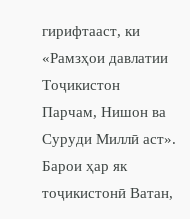гирифтааст, ки «Рамзҳои давлатии Тоҷикистон Парчам, Нишон ва Суруди Миллӣ аст». Барои ҳар як тоҷикистонӣ Ватан,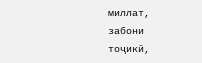миллат, забони тоҷикӣ,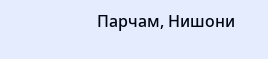Парчам, Нишони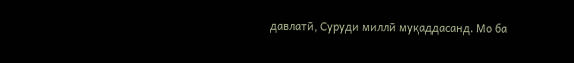давлатӣ, Суруди миллӣ муқаддасанд. Мо ба